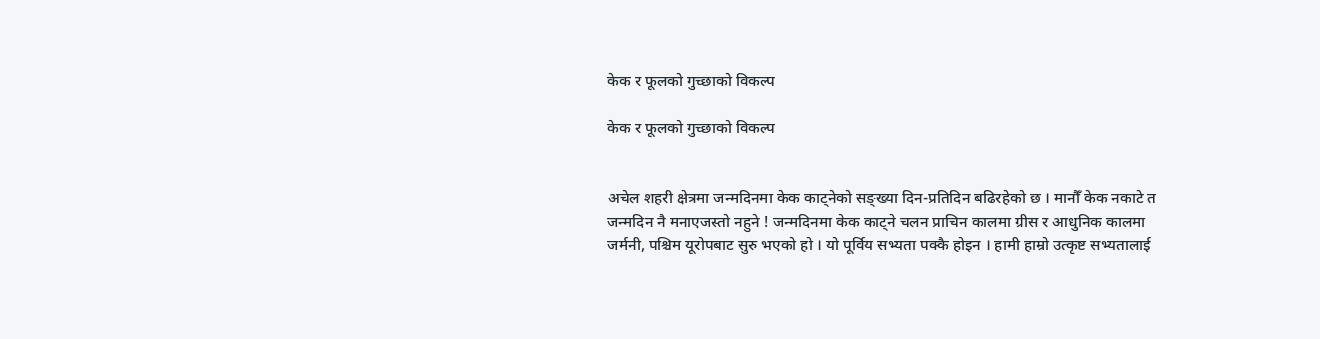केक र फूलको गुच्छाको विकल्प

केक र फूलको गुच्छाको विकल्प


अचेल शहरी क्षेत्रमा जन्मदिनमा केक काट्नेको सङ्ख्या दिन-प्रतिदिन बढिरहेको छ । मानौँ केक नकाटे त जन्मदिन नै मनाएजस्तो नहुने ! जन्मदिनमा केक काट्ने चलन प्राचिन कालमा ग्रीस र आधुनिक कालमा जर्मनी, पश्चिम यूरोपबाट सुरु भएको हो । यो पूर्विय सभ्यता पक्कै होइन । हामी हाम्रो उत्कृष्ट सभ्यतालाई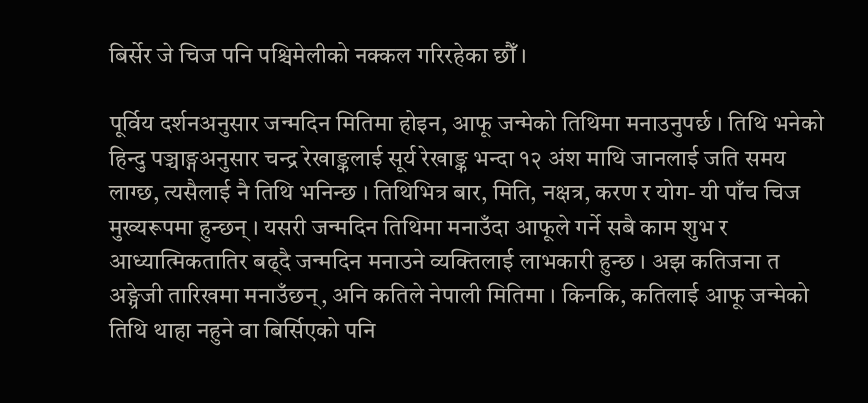बिर्सेर जे चिज पनि पश्चिमेलीको नक्कल गरिरहेका छौँ ।

पूर्विय दर्शनअनुसार जन्मदिन मितिमा होइन, आफू जन्मेको तिथिमा मनाउनुपर्छ । तिथि भनेको हिन्दु पञ्चाङ्गअनुसार चन्द्र रेखाङ्कलाई सूर्य रेखाङ्क भन्दा १२ अंश माथि जानलाई जति समय लाग्छ, त्यसैलाई नै तिथि भनिन्छ । तिथिभित्र बार, मिति, नक्षत्र, करण र योग- यी पाँच चिज मुख्यरूपमा हुन्छन् । यसरी जन्मदिन तिथिमा मनाउँदा आफूले गर्ने सबै काम शुभ र आध्यात्मिकतातिर बढ्दै जन्मदिन मनाउने व्यक्तिलाई लाभकारी हुन्छ । अझ कतिजना त अङ्ग्रेजी तारिखमा मनाउँछन्, अनि कतिले नेपाली मितिमा । किनकि, कतिलाई आफू जन्मेको तिथि थाहा नहुने वा बिर्सिएको पनि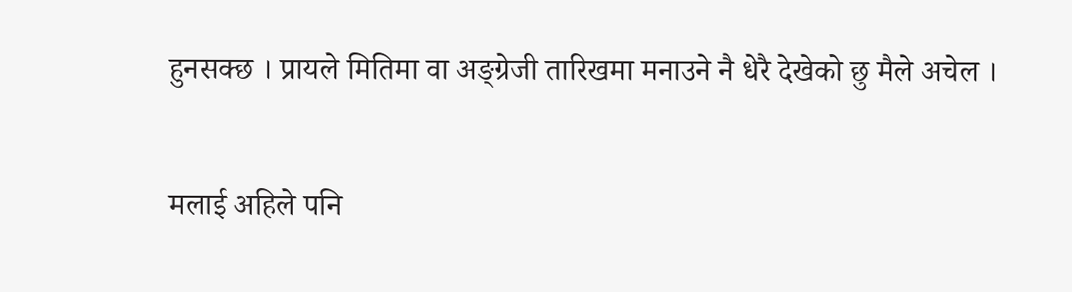हुनसक्छ । प्रायले मितिमा वा अङ्ग्रेजी तारिखमा मनाउने नै धेरै देखेको छु मैले अचेल ।

मलाई अहिले पनि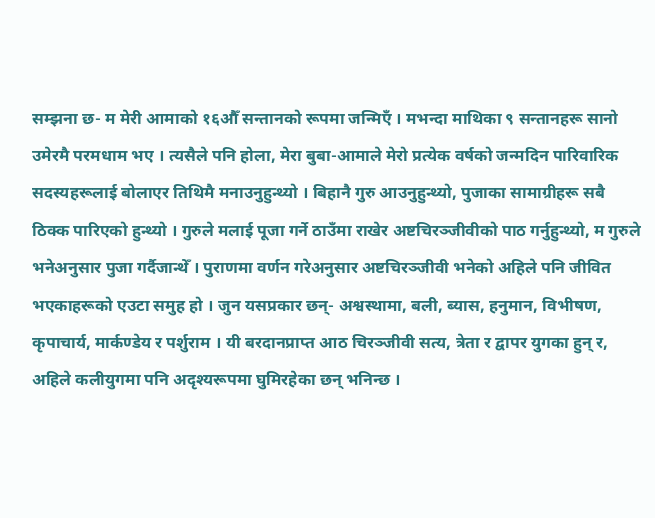सम्झना छ- म मेरी आमाको १६औँ सन्तानको रूपमा जन्मिएँ । मभन्दा माथिका ९ सन्तानहरू सानो उमेरमै परमधाम भए । त्यसैले पनि होला, मेरा बुबा-आमाले मेरो प्रत्येक वर्षको जन्मदिन पारिवारिक सदस्यहरूलाई बोलाएर तिथिमै मनाउनुहुन्थ्यो । बिहानै गुरु आउनुहुन्थ्यो, पुजाका सामाग्रीहरू सबै ठिक्क पारिएको हुन्थ्यो । गुरुले मलाई पूजा गर्ने ठाउँमा राखेर अष्टचिरञ्जीवीको पाठ गर्नुहुन्थ्यो, म गुरुले भनेअनुसार पुजा गर्दैजान्थेँ । पुराणमा वर्णन गरेअनुसार अष्टचिरञ्जीवी भनेको अहिले पनि जीवित भएकाहरूको एउटा समुह हो । जुन यसप्रकार छन्- अश्वस्थामा, बली, ब्यास, हनुमान, विभीषण, कृपाचार्य, मार्कण्डेय र पर्शुराम । यी बरदानप्राप्त आठ चिरञ्जीवी सत्य, त्रेता र द्वापर युगका हुन् र, अहिले कलीयुगमा पनि अदृश्यरूपमा घुमिरहेका छन् भनिन्छ ।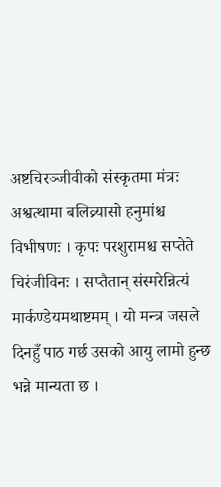अष्टचिरञ्जीवीको संस्कृतमा मंत्रः अश्वत्थामा बलिव्र्यासो हनुमांश्च विभीषणः । कृपः परशुरामश्च सप्तेते चिरंजीविनः । सप्तैतान् संस्मरेन्नित्यं मार्कण्डेयमथाष्टमम् । यो मन्त्र जसले दिनहुँ पाठ गर्छ उसको आयु लामो हुन्छ भन्ने मान्यता छ ।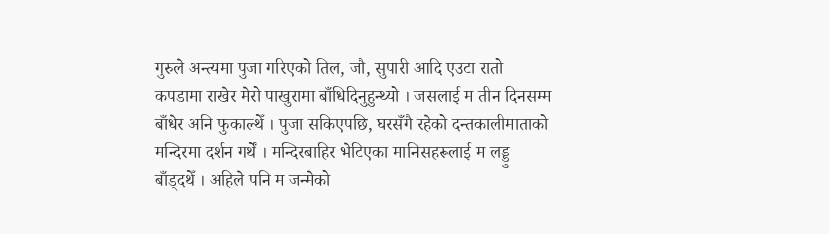गुरुले अन्त्यमा पुजा गरिएको तिल, जौ, सुपारी आदि एउटा रातो कपडामा राखेर मेरो पाखुरामा बाँधिदिनुहुन्थ्यो । जसलाई म तीन दिनसम्म बाँधेर अनि फुकाल्थेँ । पुजा सकिएपछि, घरसँगै रहेको दन्तकालीमाताको मन्दिरमा दर्शन गर्थें । मन्दिरबाहिर भेटिएका मानिसहरूलाई म लड्डु बाँड्दथेँ । अहिले पनि म जन्मेको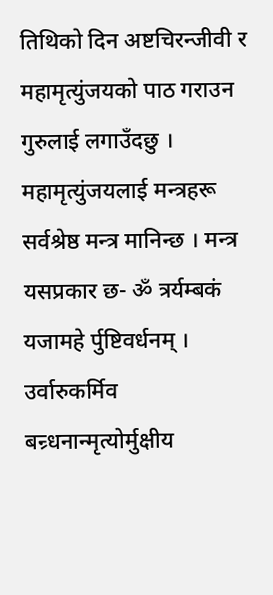तिथिको दिन अष्टचिरन्जीवी र महामृत्युंजयको पाठ गराउन गुरुलाई लगाउँदछु । महामृत्युंजयलाई मन्त्रहरू सर्वश्रेष्ठ मन्त्र मानिन्छ । मन्त्र यसप्रकार छ- ॐ त्रर्यम्बकं यजामहे र्पुष्टिवर्धनम् । उर्वारुकर्मिव बन्र्धनान्मृत्योर्मुक्षीय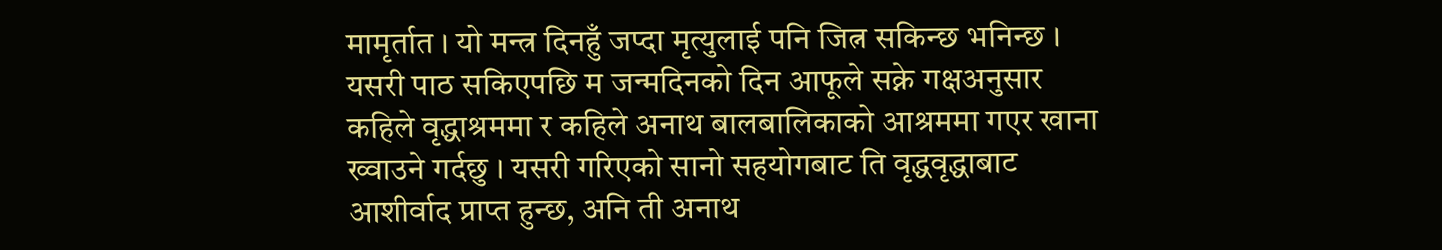मामृर्तात । यो मन्त्र दिनहुँ जप्दा मृत्युलाई पनि जित्न सकिन्छ भनिन्छ । यसरी पाठ सकिएपछि म जन्मदिनको दिन आफूले सक्ने गक्षअनुसार कहिले वृद्धाश्रममा र कहिले अनाथ बालबालिकाको आश्रममा गएर खाना ख्वाउने गर्दछु । यसरी गरिएको सानो सहयोगबाट ति वृद्धवृद्धाबाट आशीर्वाद प्राप्त हुन्छ, अनि ती अनाथ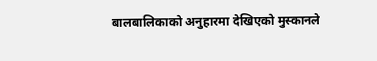बालबालिकाको अनुहारमा देखिएको मुस्कानले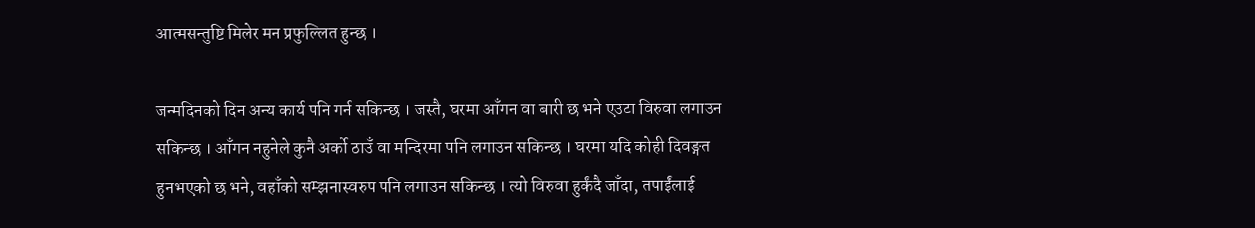आत्मसन्तुष्टि मिलेर मन प्रफुल्लित हुन्छ ।

जन्मदिनको दिन अन्य कार्य पनि गर्न सकिन्छ । जस्तै, घरमा आँगन वा बारी छ भने एउटा विरुवा लगाउन सकिन्छ । आँगन नहुनेले कुनै अर्को ठाउँ वा मन्दिरमा पनि लगाउन सकिन्छ । घरमा यदि कोही दिवङ्गत हुनभएको छ भने, वहाँको सम्झनास्वरुप पनि लगाउन सकिन्छ । त्यो विरुवा हुर्कंदै जाँदा, तपाईंलाई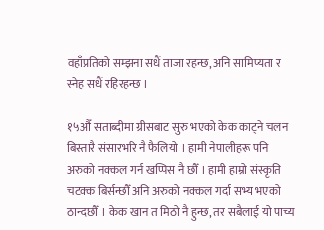वहाँप्रतिको सम्झना सधैं ताजा रहन्छ, अनि सामिप्यता र स्नेह सधैं रहिरहन्छ ।

१५औँ सताब्दीमा ग्रीसबाट सुरु भएको केक काट्ने चलन बिस्तारै संसारभरि नै फैलियो । हामी नेपालीहरू पनि अरुको नक्कल गर्न खप्पिस नै छौँ । हामी हाम्रो संस्कृति चटक्क बिर्सन्छौँ अनि अरुको नक्कल गर्दा सभ्य भएको ठान्दछौँ । केक खान त मिठो नै हुन्छ, तर सबैलाई यो पाच्य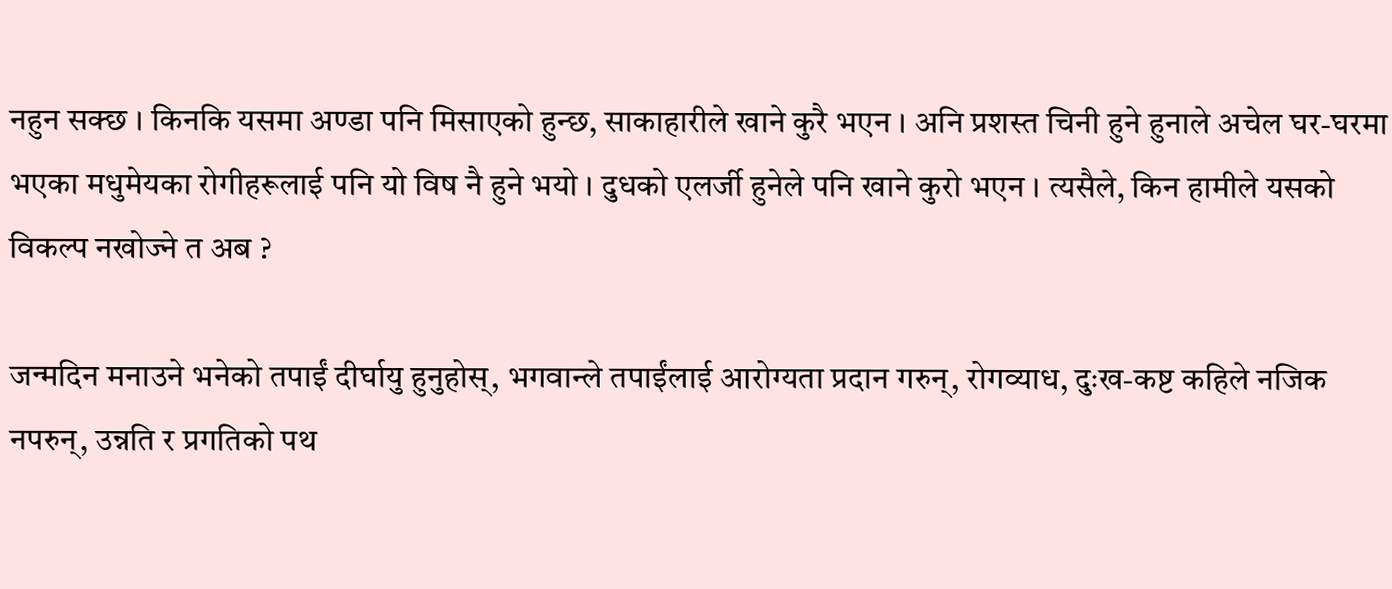नहुन सक्छ । किनकि यसमा अण्डा पनि मिसाएको हुन्छ, साकाहारीले खाने कुरै भएन । अनि प्रशस्त चिनी हुने हुनाले अचेल घर-घरमा भएका मधुमेयका रोगीहरूलाई पनि यो विष नै हुने भयो । दुधको एलर्जी हुनेले पनि खाने कुरो भएन । त्यसैले, किन हामीले यसको विकल्प नखोज्ने त अब ?

जन्मदिन मनाउने भनेको तपाईं दीर्घायु हुनुहोस्, भगवान्ले तपाईंलाई आरोग्यता प्रदान गरुन्, रोगव्याध, दुःख-कष्ट कहिले नजिक नपरुन्, उन्नति र प्रगतिको पथ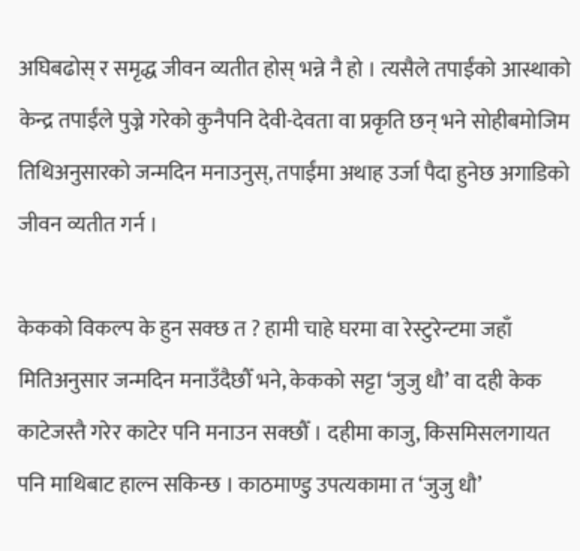अघिबढोस् र समृद्ध जीवन व्यतीत होस् भन्ने नै हो । त्यसैले तपाईंको आस्थाको केन्द्र तपाईंले पुज्ने गरेको कुनैपनि देवी-देवता वा प्रकृति छन् भने सोहीबमोजिम तिथिअनुसारको जन्मदिन मनाउनुस्, तपाईंमा अथाह उर्जा पैदा हुनेछ अगाडिको जीवन व्यतीत गर्न ।

केकको विकल्प के हुन सक्छ त ? हामी चाहे घरमा वा रेस्टुरेन्टमा जहाँ मितिअनुसार जन्मदिन मनाउँदैछौँ भने, केकको सट्टा ‘जुजु धौ’ वा दही केक काटेजस्तै गरेर काटेर पनि मनाउन सक्छौँ । दहीमा काजु, किसमिसलगायत पनि माथिबाट हाल्न सकिन्छ । काठमाण्डु उपत्यकामा त ‘जुजु धौ’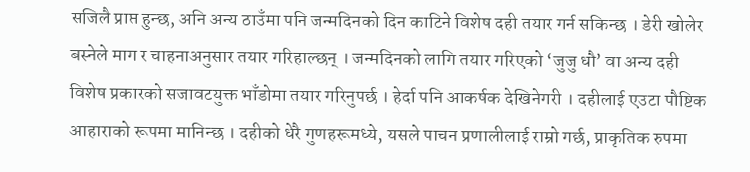सजिलै प्राप्त हुन्छ, अनि अन्य ठाउँमा पनि जन्मदिनको दिन काटिने विशेष दही तयार गर्न सकिन्छ । डेरी खोलेर बस्नेले माग र चाहनाअनुसार तयार गरिहाल्छन् । जन्मदिनको लागि तयार गरिएको ‘जुजु धौ’ वा अन्य दही विशेष प्रकारको सजावटयुक्त भाँडोमा तयार गरिनुपर्छ । हेर्दा पनि आकर्षक देखिनेगरी । दहीलाई एउटा पौष्टिक आहाराको रूपमा मानिन्छ । दहीको धेरै गुणहरूमध्ये, यसले पाचन प्रणालीलाई राम्रो गर्छ, प्राकृतिक रुपमा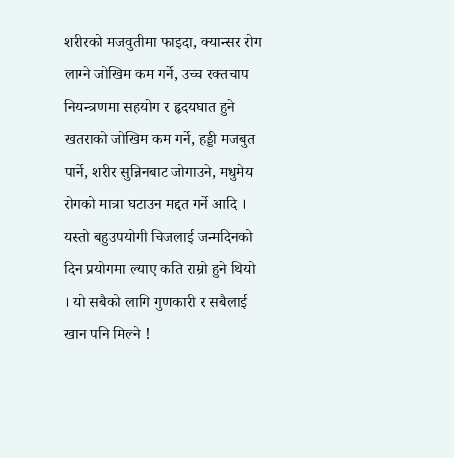शरीरको मजवुतीमा फाइदा, क्यान्सर रोग लाग्ने जोखिम कम गर्ने, उच्च रक्तचाप नियन्त्रणमा सहयोग र हृदयघात हुने खतराको जोखिम कम गर्ने, हड्डी मजबुत पार्ने, शरीर सुन्निनबाट जोगाउने, मधुमेय रोगको मात्रा घटाउन मद्दत गर्ने आदि । यस्तो बहुउपयोगी चिजलाई जन्मदिनको दिन प्रयोगमा ल्याए कति राम्रो हुने थियो । यो सबैको लागि गुणकारी र सबैलाई खान पनि मिल्ने !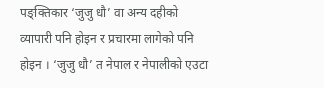पङ्क्तिकार ‘जुजु धौ’ वा अन्य दहीको व्यापारी पनि होइन र प्रचारमा लागेको पनि होइन । ‘जुजु धौ’ त नेपाल र नेपालीको एउटा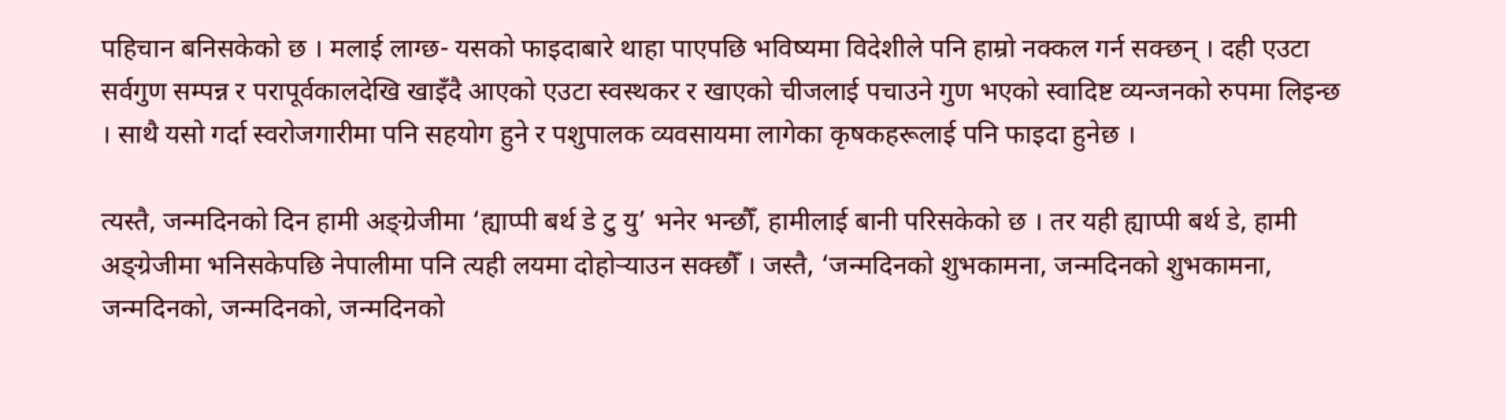पहिचान बनिसकेको छ । मलाई लाग्छ- यसको फाइदाबारे थाहा पाएपछि भविष्यमा विदेशीले पनि हाम्रो नक्कल गर्न सक्छन् । दही एउटा सर्वगुण सम्पन्न र परापूर्वकालदेखि खाइँदै आएको एउटा स्वस्थकर र खाएको चीजलाई पचाउने गुण भएको स्वादिष्ट व्यन्जनको रुपमा लिइन्छ । साथै यसो गर्दा स्वरोजगारीमा पनि सहयोग हुने र पशुपालक व्यवसायमा लागेका कृषकहरूलाई पनि फाइदा हुनेछ ।

त्यस्तै, जन्मदिनको दिन हामी अङ्ग्रेजीमा ‘ह्याप्पी बर्थ डे टु यु’ भनेर भन्छौँ, हामीलाई बानी परिसकेको छ । तर यही ह्याप्पी बर्थ डे, हामी अङ्ग्रेजीमा भनिसकेपछि नेपालीमा पनि त्यही लयमा दोहोऱ्याउन सक्छौँ । जस्तै, ‘जन्मदिनको शुभकामना, जन्मदिनको शुभकामना, जन्मदिनको, जन्मदिनको, जन्मदिनको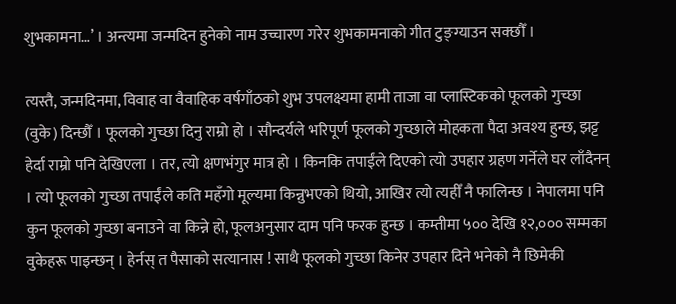शुभकामना…’ । अन्त्यमा जन्मदिन हुनेको नाम उच्चारण गरेर शुभकामनाको गीत टुङ्ग्याउन सक्छौँ ।

त्यस्तै, जन्मदिनमा, विवाह वा वैवाहिक वर्षगाँठको शुभ उपलक्ष्यमा हामी ताजा वा प्लास्टिकको फूलको गुच्छा (वुके) दिन्छौँ । फूलको गुच्छा दिनु राम्रो हो । सौन्दर्यले भरिपूर्ण फूलको गुच्छाले मोहकता पैदा अवश्य हुन्छ, झट्ट हेर्दा राम्रो पनि देखिएला । तर, त्यो क्षणभंगुर मात्र हो । किनकि तपाईंले दिएको त्यो उपहार ग्रहण गर्नेले घर लाँदैनन् । त्यो फूलको गुच्छा तपाईंले कति महँगो मूल्यमा किन्नुभएको थियो, आखिर त्यो त्यहीँ नै फालिन्छ । नेपालमा पनि कुन फूलको गुच्छा बनाउने वा किन्ने हो, फूलअनुसार दाम पनि फरक हुन्छ । कम्तीमा ५०० देखि १२,००० सम्मका वुकेहरू पाइन्छन् । हेर्नस् त पैसाको सत्यानास ! साथै फूलको गुच्छा किनेर उपहार दिने भनेको नै छिमेकी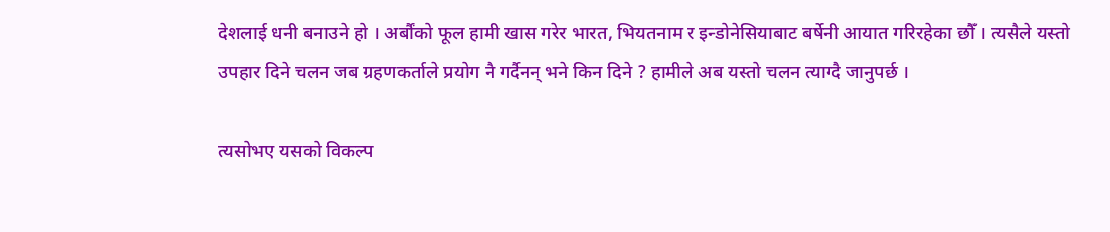देशलाई धनी बनाउने हो । अर्बौंको फूल हामी खास गरेर भारत, भियतनाम र इन्डोनेसियाबाट बर्षेनी आयात गरिरहेका छौँ । त्यसैले यस्तो उपहार दिने चलन जब ग्रहणकर्ताले प्रयोग नै गर्दैनन् भने किन दिने ? हामीले अब यस्तो चलन त्याग्दै जानुपर्छ ।

त्यसोभए यसको विकल्प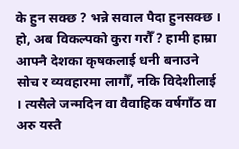के हुन सक्छ ? भन्ने सवाल पैदा हुनसक्छ । हो, अब विकल्पको कुरा गरौँ ? हामी हाम्रा आफ्नै देशका कृषकलाई धनी बनाउने सोच र व्यवहारमा लागौँ, नकि विदेशीलाई । त्यसैले जन्मदिन वा वैवाहिक वर्षगाँठ वा अरु यस्तै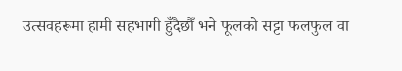उत्सवहरूमा हामी सहभागी हुँदैछौँ भने फूलको सट्टा फलफुल वा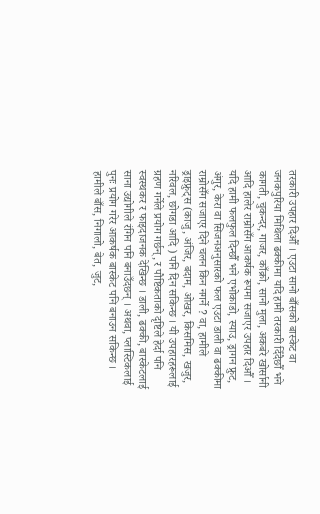तरकारी उपहार दिऔँ । एउटा सानो बाँसको बास्केट वा जनकपुरिया मिथिला ढक्कीमा यदि हामी तरकारी दिँदैछौँ भने कागती, चुकन्दर, गाजर, काँक्रो, सानो मुला, अकबरे खोर्सानी आदि हालेर राम्रोसँग आकर्षक रूपमा सजाएर उपहार दिऔँ । यदि हामी फलफुल दिन्छौँ भने एभोकाडो, स्याउ, ड्रागन फ्रुट, अंगुर, केरा वा सिजनअनुसारको फल एउटा डाली वा ढक्कीमा राम्रोसँग सजाएर दिने चलन किन नगर्ने ? वा, हामीले ड्राइफ्रुट्स (काजु, अंजिर, बदाम, ओखर, किसमिस, खजुर, नरिवल, छोगडा आदि ) पनि दिन सकिन्छ । यी उपहारहरूलाई ग्रहण गर्नेले प्रयोग गर्छन्, र पौष्टिकताको दृष्टिले हेर्दा पनि स्वस्थकर र फाइदाजनक देखिन्छ । डाली, ढक्की, बास्केटलाई साना उद्योगीले रंगिन पनि बनाउँदछन् । अथवा, प्लास्टिकलाई पुनः प्रयोग गरेर आकर्षक बास्केट पनि बनाउन सकिन्छ । हामीले बाँस, निगालो, बेत, जुट,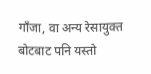गाँजा, वा अन्य रेसायुक्त बोटबाट पनि यस्तो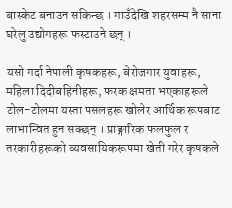बास्केट बनाउन सकिन्छ । गाउँदेखि शहरसम्म नै साना घरेलु उद्योगहरू फस्टाउने छन् ।

यसो गर्दा नेपाली कृषकहरू, बेरोजगार युवाहरू, महिला दिदीबहिनीहरू, फरक क्षमता भएकाहरूले टोल-टोलमा यस्ता पसलहरू खोलेर आर्थिक रूपबाट लाभान्वित हुन सक्छन् । प्राङ्गारिक फलफुल र तरकारीहरूको व्यवसायिकरूपमा खेती गरेर कृषकले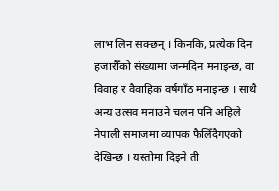लाभ लिन सक्छन् । किनकि, प्रत्येक दिन हजारौँको संख्यामा जन्मदिन मनाइन्छ, वा विवाह र वैवाहिक वर्षगाँठ मनाइन्छ । साथै अन्य उत्सव मनाउने चलन पनि अहिले नेपाली समाजमा व्यापक फैलिँदैगएको देखिन्छ । यस्तोमा दिइने ती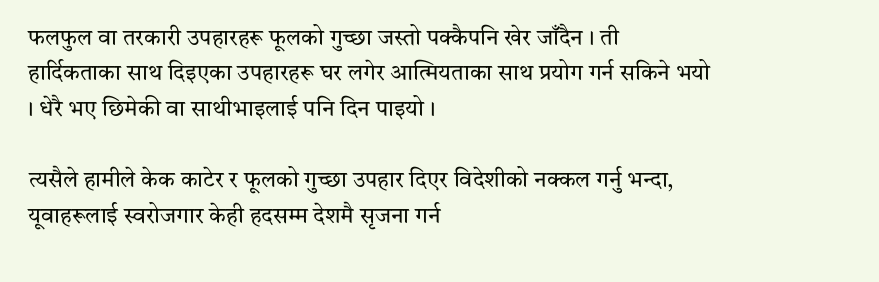फलफुल वा तरकारी उपहारहरू फूलको गुच्छा जस्तो पक्कैपनि खेर जाँदैन । ती हार्दिकताका साथ दिइएका उपहारहरू घर लगेर आत्मियताका साथ प्रयोग गर्न सकिने भयो । धेरै भए छिमेकी वा साथीभाइलाई पनि दिन पाइयो ।

त्यसैले हामीले केक काटेर र फूलको गुच्छा उपहार दिएर विदेशीको नक्कल गर्नु भन्दा, यूवाहरूलाई स्वरोजगार केही हदसम्म देशमै सृजना गर्न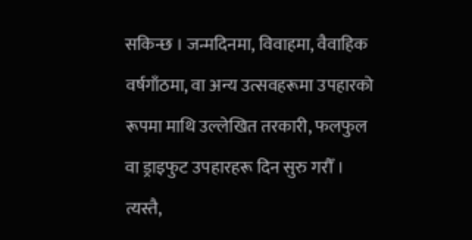सकिन्छ । जन्मदिनमा, विवाहमा, वैवाहिक वर्षगाँठमा, वा अन्य उत्सवहरूमा उपहारको रूपमा माथि उल्लेखित तरकारी, फलफुल वा ड्राइफुट उपहारहरू दिन सुरु गरौँ । त्यस्तै,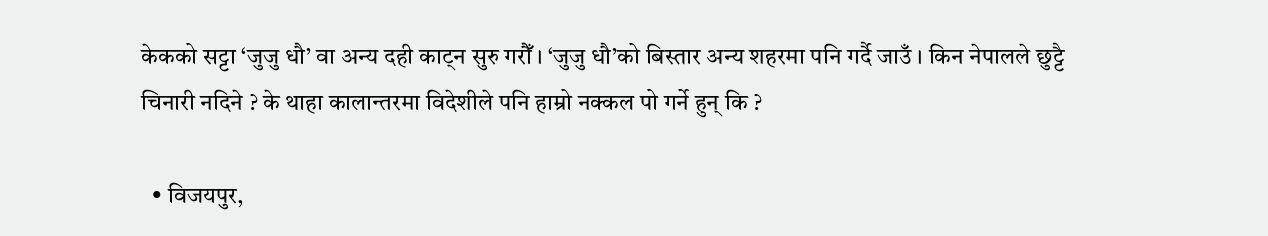केकको सट्टा ‘जुजु धौ’ वा अन्य दही काट्न सुरु गरौँ । ‘जुजु धौ’को बिस्तार अन्य शहरमा पनि गर्दै जाउँ । किन नेपालले छुट्टै चिनारी नदिने ? के थाहा कालान्तरमा विदेशीले पनि हाम्रो नक्कल पो गर्ने हुन् कि ?

  • विजयपुर,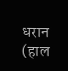धरान (हाल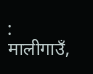: मालीगाउँ,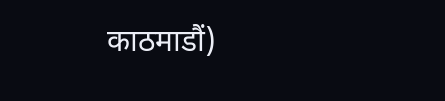काठमाडौं)